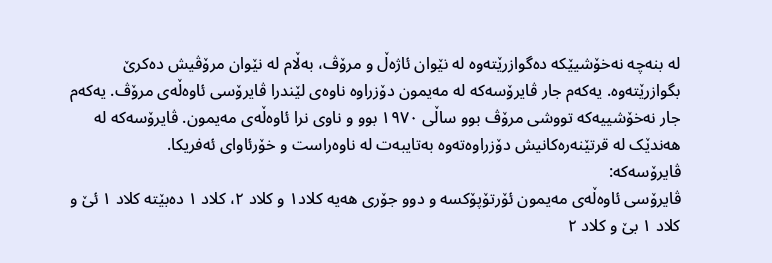لە بنەچە نەخۆشیێکە دەگوازرێتەوە لە نێوان ئاژەڵ و مرۆڤ، بەڵام لە نێوان مرۆڤیش دەکرێ بگوازرێتەوە. یەکەم جار ڤایرۆسەکە لە مەیمون دۆزراوە ناوەی لێندرا ڤایرۆسی ئاوەڵەی مرۆڤ. یەکەم جار نەخۆشییەکە تووشی مرۆڤ بوو ساڵی ١٩٧٠ بوو و ناوی نرا ئاوەڵەی مەیمون. ڤایرۆسەکە لە هەندێک لە قرتێنەرەکانیش دۆزراوەتەوە بەتایبەت لە ناوەراست و خۆرئاوای ئەفریکا.
ڤایرۆسەکە:
ڤایرۆسی ئاوەڵەی مەیمون ئۆرتۆپۆکسە و دوو جۆری هەیە کلاد١ و کلاد ٢، کلاد ١ دەبێتە کلاد ١ ئێ و کلاد ١ بێ و کلاد ٢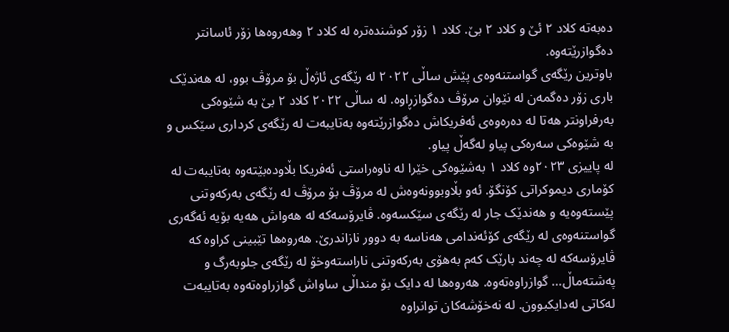دەبەتە کلاد ٢ ئێ و کلاد ٢ بێ. کلاد ١ زۆر کوشندەترە لە کلاد ٢ وهەروەها زۆر ئاسانتر دەگوازرێتەوە.
باوترین رێگەی گواستنەوەی پێش ساڵی ٢٠٢٢ لە رێگەی ئاژەڵ بۆ مرۆڤ بوو، لە هەندێک باری زۆر دەگمەن لە نێوان مرۆڤ دەگوازڕاوە. لە ساڵی ٢٠٢٢ کلاد ٢ بێ بە شێوەکی بەرفراونتر هەتا لە دەرەوەی ئەفریکاش دەگوازرێتەوە بەتایبەت لە رێگەی کرداری سێکس و بە شێوەکی سەرەکی پیاو لەگەڵ پیاو.
لە پاییزی ٢٠٢٣وە کلاد ١ بەشێوەکی خێرا لە ناوەراستی ئەفریکا بڵاودەبێتەوە بەتایبەت لە کۆماری دیموکراتی کۆنگۆ. ئەو بڵاوبوونەوەش لە مرۆڤ بۆ مرۆڤ لە رێگەی بەرکەوتنی پێستەوەیە و هەندێک جار لە رێگەی سێکسەوە. ڤایرۆسەکە لە هەواش هەیە بۆیە ئەگەری گواستنەوەی لە رێگەی کۆئەندامی هەناسە بە دوور نازاندرێ. هەروەها تێبینی کراوە کە ڤایرۆسەکە لە چەند بارێک کەم بەهۆی بەرکەوتنی ناراستەوخۆ لە رێگەی جلوبەرگ و پەشتەماڵ… گوازراوەتەوە. هەروەها لە دایک بۆ منداڵی ساواش گوازراوەتەوە بەتایبەت لەکاتی لەدایکبوون. لە نەخۆشەکان توانراوە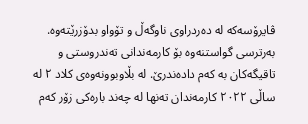ڤایرۆسەکە لە دەردراوی ناوگەڵ و تۆواو بدۆزرێتەوە.
بەرترسی گواستنەوە بۆ کارمەندانی تەندروستی و تاقیگەکان بە کەم دادەندرێ. لە بڵاوبوونەوەی کلاد ٢ لە ساڵی ٢٠٢٢ کارمەندان تەنها لە چەند بارەکی زۆر کەم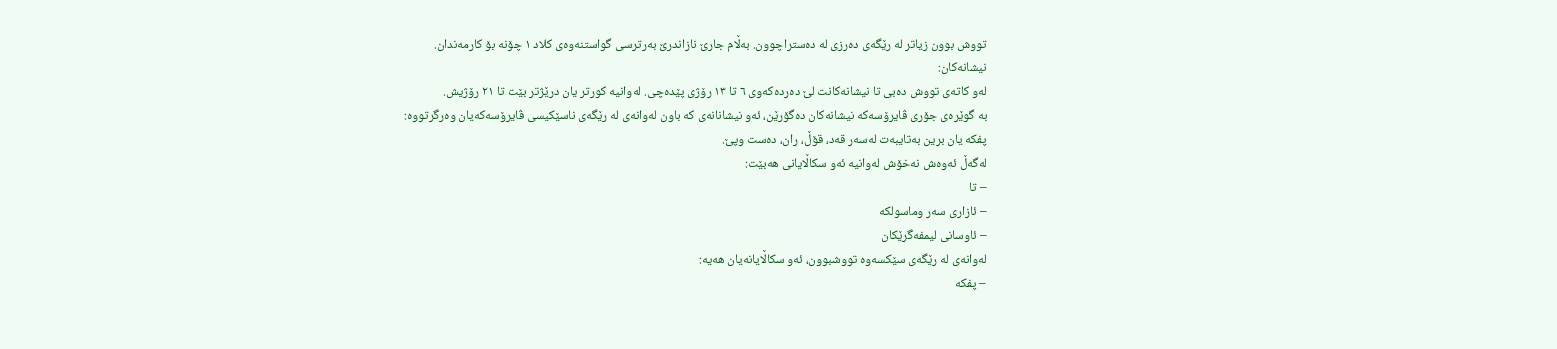تووش بوون زیاتر لە رێگەی دەرزی لە دەستراچوون. بەڵام جارێ نازاندرێ بەرترسی گواستنەوەی کلاد ١ چۆنە بۆ کارمەندان.
نیشانەکان:
لەو کاتەی تووش دەبی تا نیشانەکانت لێ دەردەکەوی ٦ تا ١٣ رۆژی پێدەچی. لەوانیە کورتر یان درێژتر بێت تا ٢١ رۆژیش.
بە گوێرەی جۆری ڤایرۆسەکە نیشانەکان دەگۆرێن، ئەو نیشانانەی کە باون لەوانەی لە رێگەی ناسێکیسی ڤایرۆسەکەیان وەرگرتووە:
پفکە یان برین بەتایبەت لەسەر قەد، قۆڵ، ران، دەست وپێ.
لەگەڵ ئەوەش نەخۆش لەوانیە ئەو سکاڵایانی هەبێت:
– تا
– ئازاری سەر وماسولکە
– ئاوسانی لیمفەگرێکان
لەوانەی لە رێگەی سێکسەوە تووشبوون، ئەو سکاڵایانەیان هەیە:
– پفکە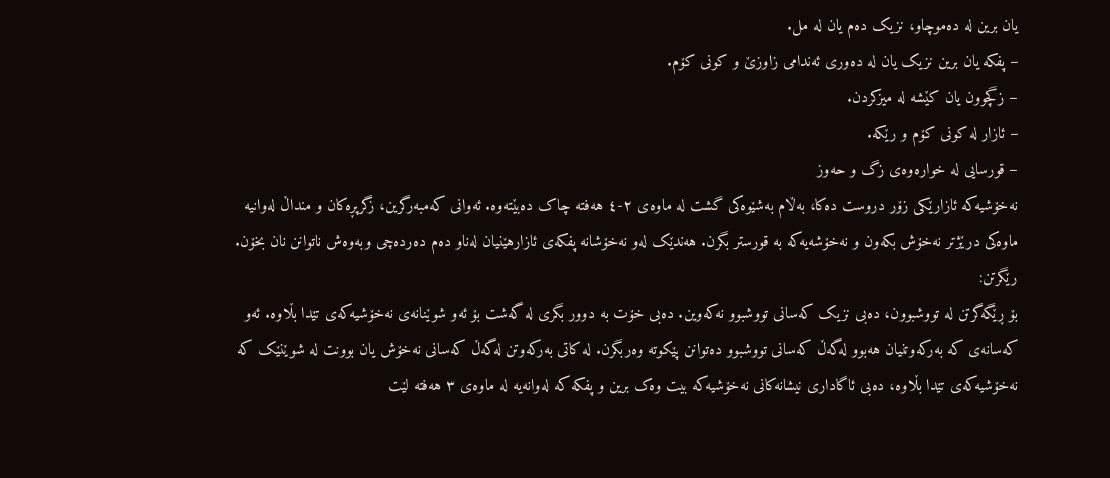یان برین لە دەموچاو، نزیک دەم یان لە مل.
– پفکە یان برین نزیک یان لە دەوری ئەندامی زاوزێ و کونی کۆم.
– زگچوون یان کێشە لە میزکردن.
– ئازار لە کونی کۆم و رێکە.
– قورسایی لە خوارەوەی زگ و حەوز
نەخۆشیەکە ئازارێکی زۆر دروست دەکا، بەڵام بەشێوەکی گشت لە ماوەی ٢-٤ هەفتە چاک دەبێتەوە. ئەوانی کەمبەرگرین، زگرپڕەکان و منداڵ لەوانیە ماوەکی درێژتر نەخۆش بکەون و نەخۆشەیەکە بە قورستر بگرن. هەندێک لەو نەخۆشانە پفکەی ئازارهێنیان لەناو دەم دەردەچی وبەوەش ناتوانن نان بخۆن.
رێگرتن:
بۆ ڕێگەگرتن لە تووشبوون، دەبی نزیک کەسانی تووشبوو نەکەوین. دەبی خۆت بە دوور بگری لە گەشت بۆ ئەو شوێنانەی نەخۆشیەکەی تێدا بڵاوە. ئەو کەسانەی کە بەرکەوتنیان هەبوو لەگەڵ کەسانی تووشبوو دەتوانن پێکوتە وەربگرن. لە کاتی بەرکەوتن لەگەڵ کەسانی نەخۆش یان بوونت لە شوێنێک کە نەخۆشیەکەی تێدا بڵاوە، دەبی ئاگاداری نیشانەکانی نەخۆشیەکە بیت وەک برین و پفکە کە لەوانەیە لە ماوەی ٣ هەفتە لێت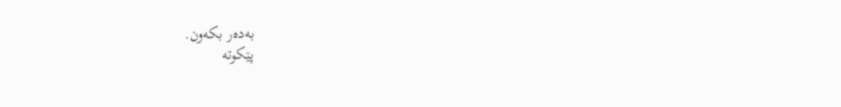بەدەر بکەون.
پێکوتە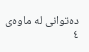دەتوانی لە ماوەی ٤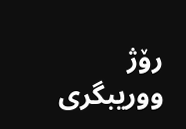رۆژ ووریبگری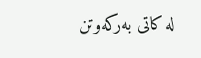لە کاتی بەرکەوتن